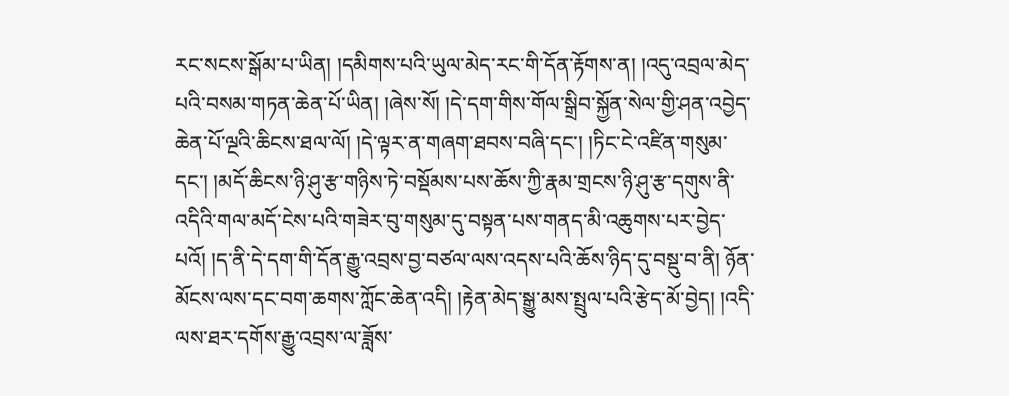རང་སངས་སྒོམ་པ་ཡིན། །དམིགས་པའི་ཡུལ་མེད་རང་གི་དོན་རྟོགས་ན། །འདུ་འབྲལ་མེད་པའི་བསམ་གཏན་ཆེན་པོ་ཡིན། །ཞེས་སོ། །དེ་དག་གིས་གོལ་སྒྲིབ་སྐྱོན་སེལ་གྱི་ཤན་འབྱེད་ཆེན་པོ་ལྔའི་ཆིངས་ཐལ་ལོ། །དེ་ལྟར་ན་གཞག་ཐབས་བཞི་དང་། །ཏིང་ངེ་འཛིན་གསུམ་དང་། །མདོ་ཆིངས་ཉི་ཤུ་རྩ་གཉིས་ཏེ་བསྡོམས་པས་ཆོས་ཀྱི་རྣམ་གྲངས་ཉི་ཤུ་རྩ་དགུས་ནི་འདིའི་གལ་མདོ་ངེས་པའི་གཟེར་བུ་གསུམ་དུ་བསྟན་པས་གནད་མི་འཆུགས་པར་བྱེད་པའོ། །ད་ནི་དེ་དག་གི་དོན་རྒྱུ་འབྲས་བྱ་བཙལ་ལས་འདས་པའི་ཆོས་ཉིད་དུ་བསྡུ་བ་ནི། ཉོན་མོངས་ལས་དང་བག་ཆགས་ཀློང་ཆེན་འདི། །རྟེན་མེད་སྒྱུ་མས་སྤྲུལ་པའི་རྩེད་མོ་བྱེད། །འདི་ལས་ཐར་དགོས་རྒྱུ་འབྲས་ལ་ཟློས་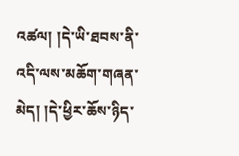འཚལ། །དེ་ཡི་ཐབས་ནི་འདི་ལས་མཆོག་གཞན་མེད། །དེ་ཕྱིར་ཆོས་ཉིད་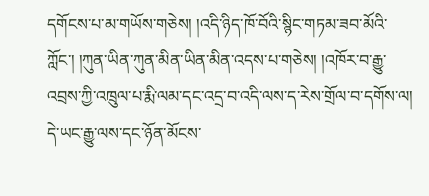དགོངས་པ་མ་གཡོས་གཅེས། །འདི་ཉིད་ཁོ་བོའི་སྙིང་གཏམ་ཟབ་མོའི་ཀློང་། །ཀུན་ཡིན་ཀུན་མིན་ཡིན་མིན་འདས་པ་གཅེས། །འཁོར་བ་རྒྱུ་འབྲས་ཀྱི་འཁྲུལ་པ་རྨི་ལམ་དང་འདྲ་བ་འདི་ལས་ད་རེས་གྲོལ་བ་དགོས་ལ། དེ་ཡང་རྒྱུ་ལས་དང་ཉོན་མོངས་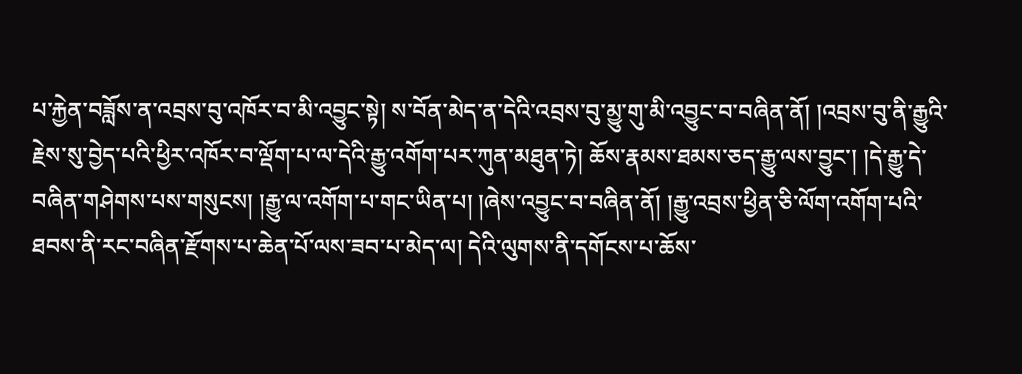པ་རྐྱེན་བཟློས་ན་འབྲས་བུ་འཁོར་བ་མི་འབྱུང་སྟེ། ས་བོན་མེད་ན་དེའི་འབྲས་བུ་མྱུ་གུ་མི་འབྱུང་བ་བཞིན་ནོ། །འབྲས་བུ་ནི་རྒྱུའི་རྗེས་སུ་བྱེད་པའི་ཕྱིར་འཁོར་བ་ལྡོག་པ་ལ་དེའི་རྒྱུ་འགོག་པར་ཀུན་མཐུན་ཏེ། ཆོས་རྣམས་ཐམས་ཅད་རྒྱུ་ལས་བྱུང་། །དེ་རྒྱུ་དེ་བཞིན་གཤེགས་པས་གསུངས། །རྒྱུ་ལ་འགོག་པ་གང་ཡིན་པ། །ཞེས་འབྱུང་བ་བཞིན་ནོ། །རྒྱུ་འབྲས་ཕྱིན་ཅི་ལོག་འགོག་པའི་ཐབས་ནི་རང་བཞིན་རྫོགས་པ་ཆེན་པོ་ལས་ཟབ་པ་མེད་ལ། དེའི་ལུགས་ནི་དགོངས་པ་ཆོས་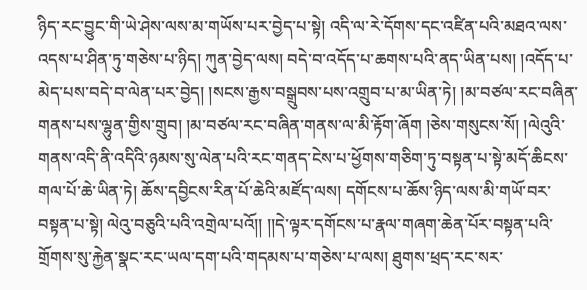ཉིད་རང་བྱུང་གི་ཡེ་ཤེས་ལས་མ་གཡོས་པར་བྱེད་པ་སྟེ། འདི་ལ་རེ་དོགས་དང་འཛིན་པའི་མཐའ་ལས་འདས་པ་ཤིན་ཏུ་གཅེས་པ་ཉིད། ཀུན་བྱེད་ལས། བདེ་བ་འདོད་པ་ཆགས་པའི་ནད་ཡིན་པས། །འདོད་པ་མེད་པས་བདེ་བ་ལེན་པར་བྱེད། །སངས་རྒྱས་བསྒྲུབས་པས་འགྲུབ་པ་མ་ཡིན་ཏེ། །མ་བཙལ་རང་བཞིན་གནས་པས་ལྷུན་གྱིས་གྲུབ། །མ་བཙལ་རང་བཞིན་གནས་ལ་མི་རྟོག་ཞོག །ཅེས་གསུངས་སོ། །ལེའུའི་གནས་འདི་ནི་འདིའི་ཉམས་སུ་ལེན་པའི་རང་གནད་ངེས་པ་ཕྱོགས་གཅིག་ཏུ་བསྟན་པ་སྟེ་མདོ་ཆིངས་གལ་པོ་ཆེ་ཡིན་ཏེ། ཆོས་དབྱིངས་རིན་པོ་ཆེའི་མཛོད་ལས། དགོངས་པ་ཆོས་ཉིད་ལས་མི་གཡོ་བར་བསྟན་པ་སྟེ། ལེའུ་བཅུའི་པའི་འགྲེལ་པའོ།། །།དེ་ལྟར་དགོངས་པ་རྣལ་གཞག་ཆེན་པོར་བསྟན་པའི་གྲོགས་སུ་རྐྱེན་སྣང་རང་ཡལ་དག་པའི་གདམས་པ་གཅེས་པ་ལས། ཐུགས་ཕྲད་རང་སར་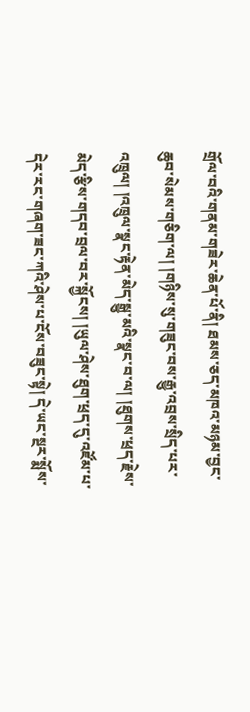གྲོལ་བའི་གནམ་གཟེར་ཆེན་པོ་ནི། ཐམས་ཅད་མཁའ་མཉམ་བྱང་ཆུབ་སེམས་གཅིག་ལ། །གཉིས་སུ་གཟུང་བས་རྒྱུ་འབྲས་སྲིད་པར་འཁྲུལ། །འཁྲུལ་སྣང་རྟེན་མེད་སྒྱུ་མའི་སྣང་བ་ལ། །ཐུགས་ཕྲད་རྗེས་མེད་རྩིས་གདབ་བྲལ་བར་སྐྱོངས། །ཡུལ་ཤེས་ཐུག་ཕྲད་དུ་འཛོམ་པ་དེར་རང་གཞག་ཟང་ཀའི་ཤེས་པ་ངོས་བཟུང་སྟེ། དེ་ཡང་སྔར་སྨོས་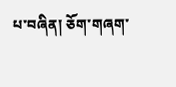པ་བཞིན། ཅོག་གཞག་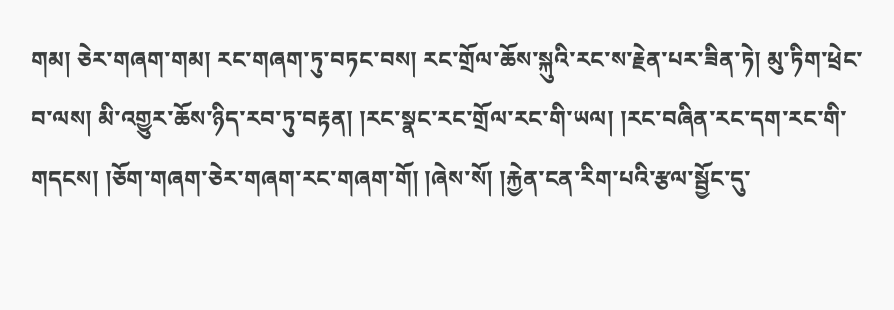གམ། ཅེར་གཞག་གམ། རང་གཞག་ཏུ་བཏང་བས། རང་གྲོལ་ཆོས་སྐུའི་རང་ས་རྗེན་པར་ཟིན་ཏེ། མུ་ཏིག་ཕྲེང་བ་ལས། མི་འགྱུར་ཆོས་ཉིད་རབ་ཏུ་བརྟན། །རང་སྣང་རང་གྲོལ་རང་གི་ཡལ། །རང་བཞིན་རང་དག་རང་གི་གདངས། །ཅོག་གཞག་ཅེར་གཞག་རང་གཞག་གོ། །ཞེས་སོ། །རྐྱེན་ངན་རིག་པའི་རྩལ་སྦྱོང་དུ་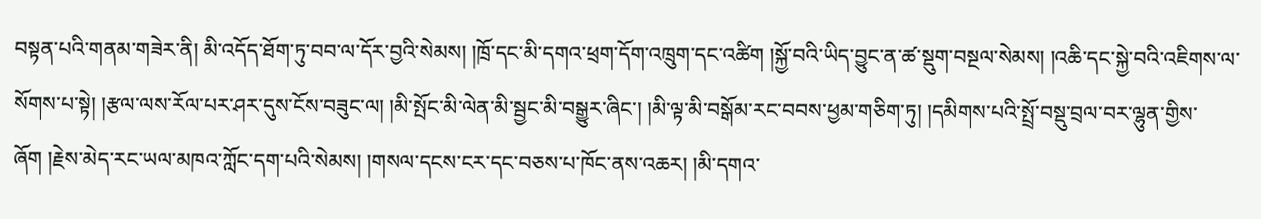བསྟན་པའི་གནམ་གཟེར་ནི། མི་འདོད་ཐོག་ཏུ་བབ་ལ་དོར་བྱའི་སེམས། །ཁྲོ་དང་མི་དགའ་ཕྲག་དོག་འཁྲུག་དང་འཚིག །སྐྱོ་བའི་ཡིད་བྱུང་ན་ཚ་སྡུག་བསྔལ་སེམས། །འཆི་དང་སྐྱེ་བའི་འཇིགས་ལ་སོགས་པ་སྟེ། །རྩལ་ལས་རོལ་པར་ཤར་དུས་ངོས་བཟུང་ལ། །མི་སྤོང་མི་ལེན་མི་སྦྱང་མི་བསྒྱུར་ཞིང་། །མི་ལྟ་མི་བསྒོམ་རང་བབས་ཕྱམ་གཅིག་ཏུ། །དམིགས་པའི་སྤྲོ་བསྡུ་བྲལ་བར་ལྷུན་གྱིས་ཞོག །རྗེས་མེད་རང་ཡལ་མཁའ་ཀློང་དག་པའི་སེམས། །གསལ་དངས་ངར་དང་བཅས་པ་ཁོང་ནས་འཆར། །མི་དགའ་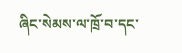ཞིང་སེམས་ལ་ཁྲོ་བ་དང་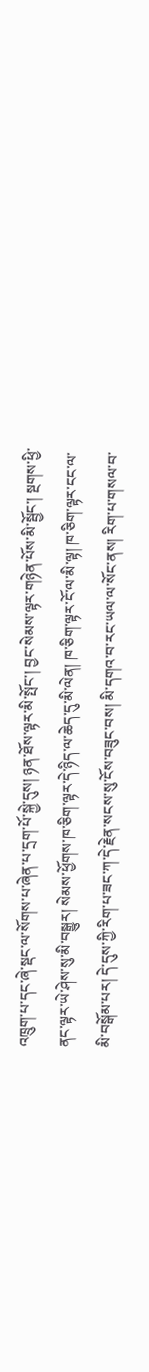འཁྲུག་པ་དང་ཞེ་སྡང་ལ་སོགས་པ་ཞེན་པ་དྲག་པོ་སྐྱེ་དུས། ཉན་ཐོས་ལྟར་མི་སྤོང་། བྱང་སེམས་ལྟར་གཉེན་པོས་མི་སྦྱོང་། སྔགས་ཕྱི་ནང་ལྟར་ཡེ་ཤེས་སུ་མི་བསྒྱུར། སེམས་ཕྱོགས་ཁ་ཅིག་ལྟར་དེ་ཉིད་ལ་ཆེད་དུ་མི་ལེན། ཁ་ཅིག་ལྟར་ངོ་ལ་མི་ལྟ། ཁ་ཅིག་ལྟར་ངང་ལ་མི་བསྒོམ་པར། དེ་དུས་ཀྱི་རིག་པ་ཟང་ཀ་དེ་རྗེན་སངས་སུ་ངོས་བཟུང་བས། མི་དགའ་བ་རང་ཡལ་ལ་སོང་ནས། རིག་པ་གསལ་བ་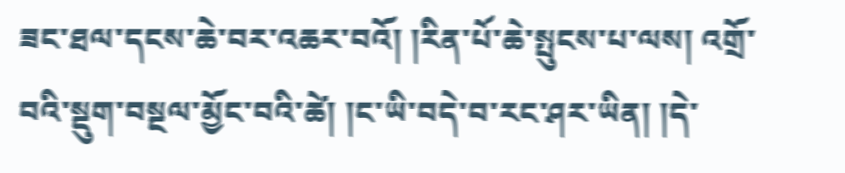ཟང་ཐལ་དངས་ཆེ་བར་འཆར་བའོ། །རིན་པོ་ཆེ་སྤུངས་པ་ལས། འགྲོ་བའི་སྡུག་བསྔལ་མྱོང་བའི་ཚེ། །ང་ཡི་བདེ་བ་རང་ཤར་ཡིན། །དེ་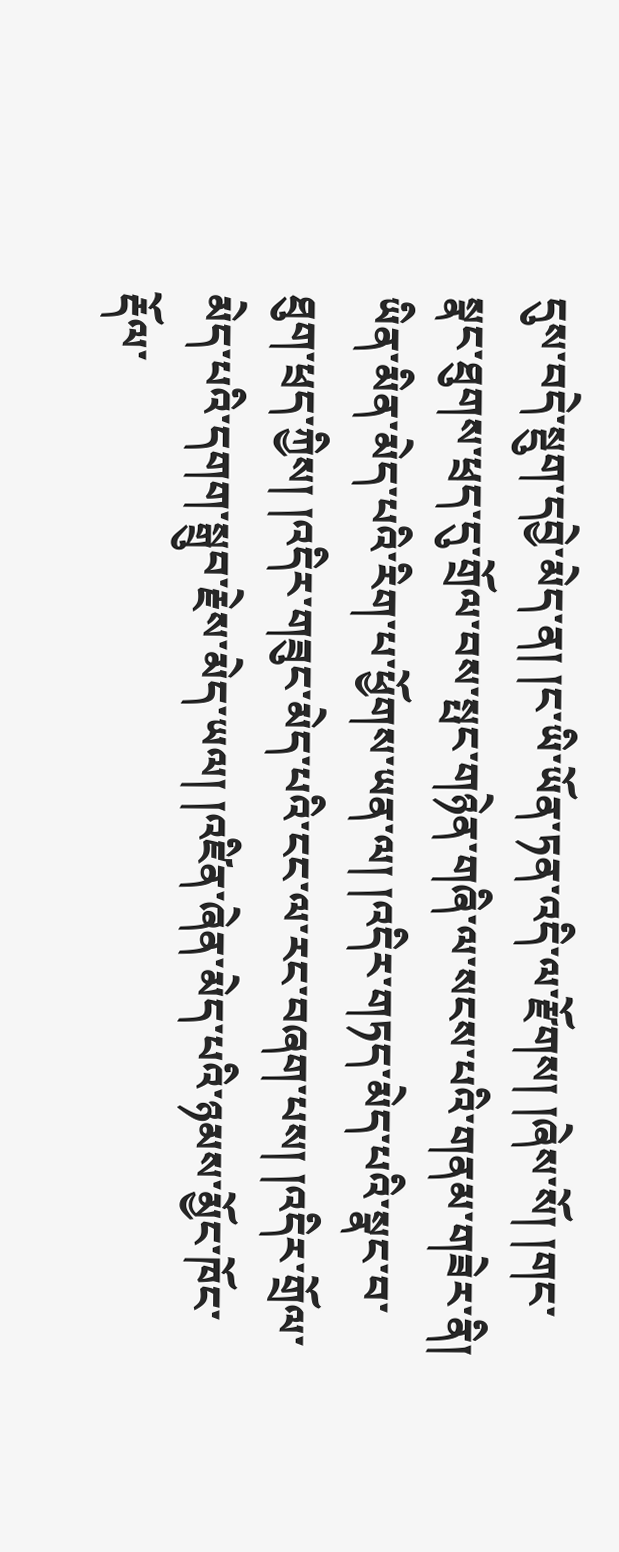དུས་བདེ་སྡུག་དབྱེ་མེད་ན། །ང་ཡི་ཡོན་ཏན་འདི་ལ་རྫོགས། །ཞེས་སོ། །གང་སྣང་ཐུགས་ཕྲད་དུ་གྲོལ་བས་སྤང་གཉེན་གཞི་ལ་སངས་པའི་གནམ་གཟེར་ནི། ཡིན་མིན་མེད་པའི་རིག་པ་ཕྱོགས་ཡན་ལ། །འདིར་གཏད་མེད་པའི་སྣང་བ་ཐུག་ཕྲད་ཀྱིས། །འདིར་གཟུང་མེད་པའི་ངང་ལ་རང་བཞག་པས། །འདིར་གྲོལ་མེད་པའི་དགག་སྒྲུབ་རྗེས་མེད་ཡལ། །འཛིན་ཞེན་མེད་པའི་ཉམས་མྱོང་ཁོང་རྡོལ་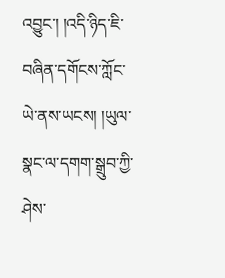འབྱུང་། །འདི་ཉིད་ཇི་བཞིན་དགོངས་ཀློང་ཡེ་ནས་ཡངས། །ཡུལ་སྣང་ལ་དགག་སྒྲུབ་ཀྱི་ཤེས་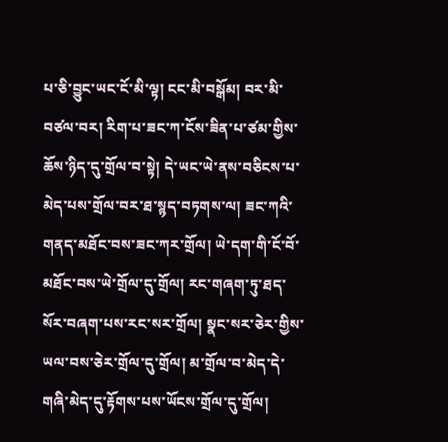པ་ཅི་བྱུང་ཡང་ངོ་མི་ལྟ། ངང་མི་བསྒོམ། བར་མི་བཙལ་བར། རིག་པ་ཟང་ཀ་ངོས་ཟིན་པ་ཙམ་གྱིས་ཆོས་ཉིད་དུ་གྲོལ་བ་སྟེ། དེ་ཡང་ཡེ་ནས་བཅིངས་པ་མེད་པས་གྲོལ་བར་ཐ་སྙད་བཏགས་ལ། ཟང་ཀའི་གནད་མཐོང་བས་ཟང་ཀར་གྲོལ། ཡེ་དག་གི་ངོ་བོ་མཐོང་བས་ཡེ་གྲོལ་དུ་གྲོལ། རང་གཞག་ཏུ་ཐད་སོར་བཞག་པས་རང་སར་གྲོལ། སྣང་སར་ཅེར་གྱིས་ཡལ་བས་ཅེར་གྲོལ་དུ་གྲོལ། མ་གྲོལ་བ་མེད་དེ་གཞི་མེད་དུ་རྟོགས་པས་ཡོངས་གྲོལ་དུ་གྲོལ།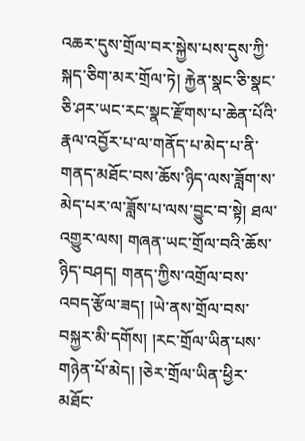འཆར་དུས་གྲོལ་བར་སྐྱེས་པས་དུས་ཀྱི་སྐད་ཅིག་མར་གྲོལ་ཏེ། རྐྱེན་སྣང་ཅི་སྣང་ཅི་ཤར་ཡང་རང་སྣང་རྫོགས་པ་ཆེན་པོའི་རྣལ་འབྱོར་པ་ལ་གནོད་པ་མེད་པ་ནི་གནད་མཐོང་བས་ཆོས་ཉིད་ལས་ཟློག་ས་མེད་པར་ལ་ཟློས་པ་ལས་བྱུང་བ་སྟེ། ཐལ་འགྱུར་ལས། གཞན་ཡང་གྲོལ་བའི་ཆོས་ཉིད་བཤད། གནད་ཀྱིས་འགྲོལ་བས་འབད་རྩོལ་ཟད། །ཡེ་ནས་གྲོལ་བས་བསྐྱར་མི་དགོས། །རང་གྲོལ་ཡིན་པས་གཉེན་པོ་མེད། །ཅེར་གྲོལ་ཡིན་ཕྱིར་མཐོང་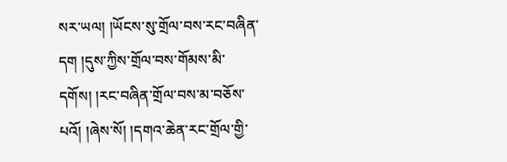སར་ཡལ། །ཡོངས་སུ་གྲོལ་བས་རང་བཞིན་དག །དུས་ཀྱིས་གྲོལ་བས་གོམས་མི་དགོས། །རང་བཞིན་གྲོལ་བས་མ་བཅོས་པའོ། །ཞེས་སོ། །དགའ་ཆེན་རང་གྲོལ་གྱི་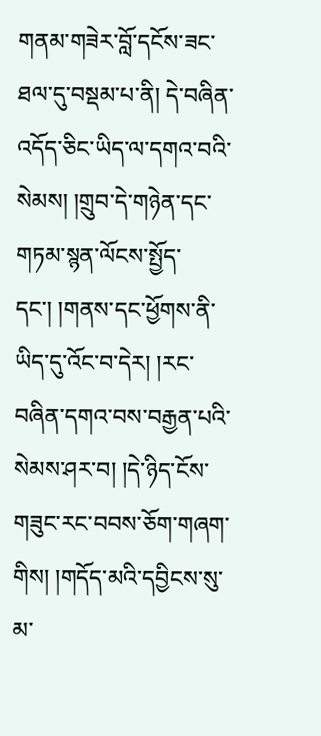གནམ་གཟེར་བློ་དངོས་ཟང་ཐལ་དུ་བསྡམ་པ་ནི། དེ་བཞིན་འདོད་ཅིང་ཡིད་ལ་དགའ་བའི་སེམས། །གྲུབ་དེ་གཉེན་དང་གཏམ་སྙན་ལོངས་སྤྱོད་དང་། །གནས་དང་ཕྱོགས་ནི་ཡིད་དུ་འོང་བ་དེར། །རང་བཞིན་དགའ་བས་བརྒྱན་པའི་སེམས་ཤར་བ། །དེ་ཉིད་ངོས་གཟུང་རང་བབས་ཅོག་གཞག་གིས། །གདོད་མའི་དབྱིངས་སུ་མ་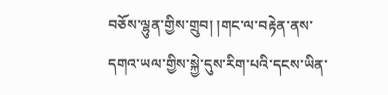བཅོས་ལྷུན་གྱིས་གྲུབ། །གང་ལ་བརྟེན་ནས་དགའ་ཡལ་གྱིས་སྐྱེ་དུས་རིག་པའི་དངས་ཡིན་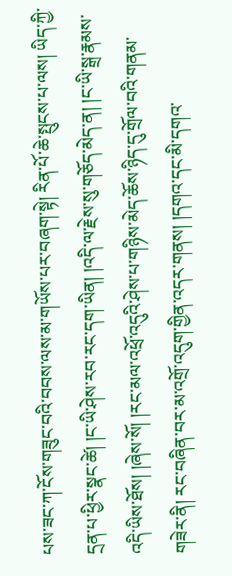པས་ཟང་ཀ་ངོས་གཟུང་བའི་བབས་ལས་མ་གཡོས་པར་བཞག་སྟེ། རིན་པོ་ཆེ་སྤུངས་པ་ལས། ཡིད་ཀྱི་དྲན་པ་ཕྱིར་སྣང་ཚེ། །ང་ཡི་ཤེས་རབ་རང་དག་ཡིན། །འདི་ལ་རྗེས་སུ་གཅོད་མེད་ན། །ང་ཡི་སྒྲ་རྣམས་འདི་ཡིས་ཐོས། །ཞེས་སོ། །རང་མལ་འཕྲོ་འདུའི་ཤེས་པ་གཉིས་མེད་ཆོས་ཉིད་དུ་གྲོལ་བའི་གནམ་གཟེར་ནི། རང་བཞིན་བར་མ་འགྲོ་འདུག་གྱིན་འདར་གནས། །དགའ་དང་མི་དགའ་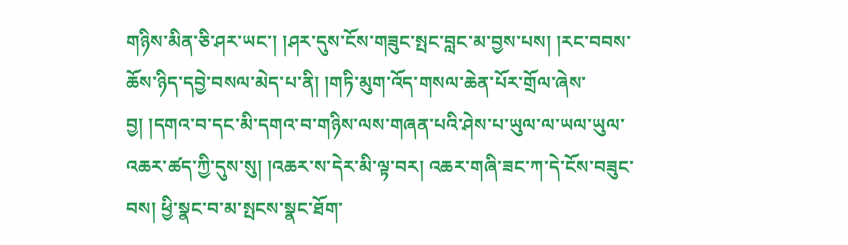གཉིས་མིན་ཅི་ཤར་ཡང་། །ཤར་དུས་ངོས་གཟུང་སྤང་བླང་མ་བྱས་པས། །རང་བབས་ཆོས་ཉིད་དབྱེ་བསལ་མེད་པ་ནི། །གཏི་མུག་འོད་གསལ་ཆེན་པོར་གྲོལ་ཞེས་བྱ། །དགའ་བ་དང་མི་དགའ་བ་གཉིས་ལས་གཞན་པའི་ཤེས་པ་ཡུལ་ལ་ཡལ་ཡུལ་འཆར་ཚད་ཀྱི་དུས་སུ། །འཆར་ས་དེར་མི་ལྟ་བར། འཆར་གཞི་ཟང་ཀ་དེ་ངོས་བཟུང་བས། ཕྱི་སྣང་བ་མ་སྤངས་སྣང་ཐོག་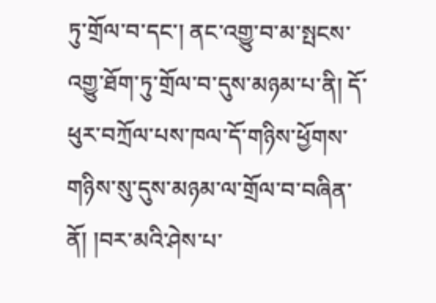ཏུ་གྲོལ་བ་དང་། ནང་འགྱུ་བ་མ་སྤངས་འགྱུ་ཐོག་ཏུ་གྲོལ་བ་དུས་མཉམ་པ་ནི། དོ་ཕུར་བཀྲོལ་པས་ཁལ་དོ་གཉིས་ཕྱོགས་གཉིས་སུ་དུས་མཉམ་ལ་གྲོལ་བ་བཞིན་ནོ། །བར་མའི་ཤེས་པ་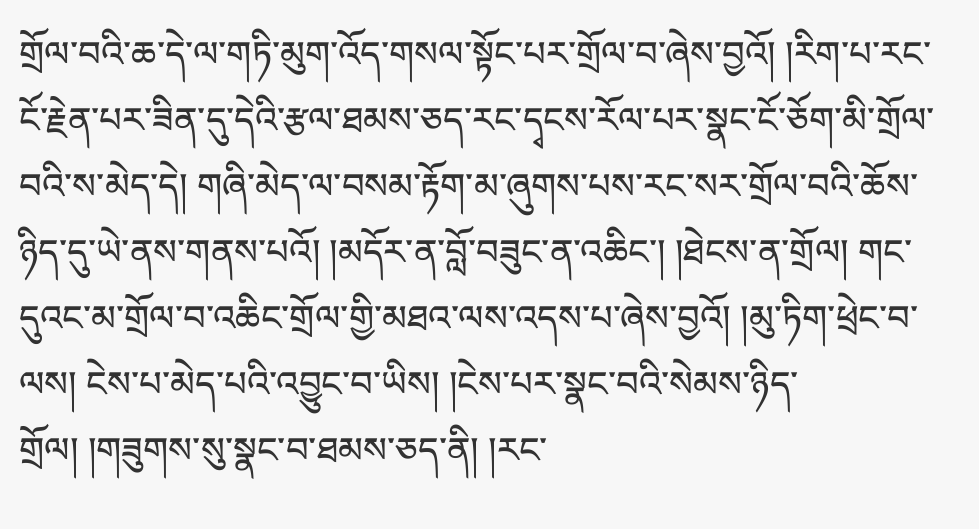གྲོལ་བའི་ཆ་དེ་ལ་གཏི་མུག་འོད་གསལ་སྟོང་པར་གྲོལ་བ་ཞེས་བྱའོ། །རིག་པ་རང་ངོ་རྗེན་པར་ཟིན་དུ་དེའི་རྩལ་ཐམས་ཅད་རང་དྭངས་རོལ་པར་སྣང་ངོ་ཅོག་མི་གྲོལ་བའི་ས་མེད་དེ། གཞི་མེད་ལ་བསམ་རྟོག་མ་ཞུགས་པས་རང་སར་གྲོལ་བའི་ཆོས་ཉིད་དུ་ཡེ་ནས་གནས་པའོ། །མདོར་ན་བློ་བཟུང་ན་འཆིང་། །ཐེངས་ན་གྲོལ། གང་དུའང་མ་གྲོལ་བ་འཆིང་གྲོལ་གྱི་མཐའ་ལས་འདས་པ་ཞེས་བྱའོ། །མུ་ཏིག་ཕྲེང་བ་ལས། ངེས་པ་མེད་པའི་འབྱུང་བ་ཡིས། །ངེས་པར་སྣང་བའི་སེམས་ཉིད་གྲོལ། །གཟུགས་སུ་སྣང་བ་ཐམས་ཅད་ནི། །རང་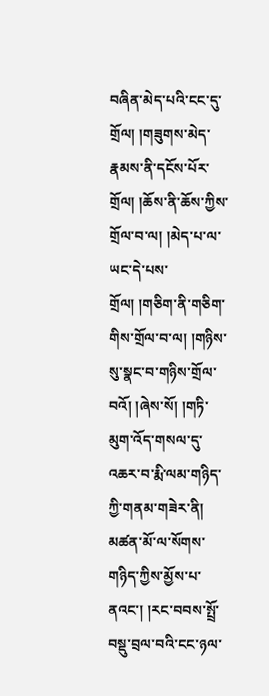བཞིན་མེད་པའི་ངང་དུ་གྲོལ། །གཟུགས་མེད་རྣམས་ནི་དངོས་པོར་གྲོལ། །ཆོས་ནི་ཆོས་ཀྱིས་གྲོལ་བ་ལ། །མེད་པ་ལ་ཡང་དེ་པས་གྲོལ། །གཅིག་ནི་གཅིག་གིས་གྲོལ་བ་ལ། །གཉིས་སུ་སྣང་བ་གཉིས་གྲོལ་བའོ། །ཞེས་སོ། །གཏི་མུག་འོད་གསལ་དུ་འཆར་བ་རྨི་ལམ་གཉིད་ཀྱི་གནམ་གཟེར་ནི། མཚན་མོ་ལ་སོགས་གཉིད་ཀྱིས་མྱོས་པ་ནའང་། །རང་བབས་སྤྲོ་བསྡུ་བྲལ་བའི་ངང་ཉལ་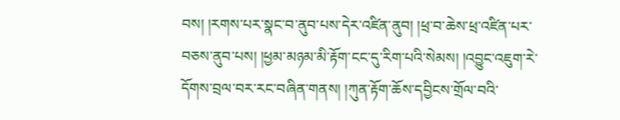བས། །རགས་པར་སྣང་བ་ནུབ་པས་དེར་འཛིན་ནུབ། །ཕྲ་བ་ཆེས་ཕྲ་འཛིན་པར་བཅས་ནུབ་པས། །ཕྱམ་མཉམ་མི་རྟོག་ངང་དུ་རིག་པའི་སེམས། །འབྱུང་འཇུག་རེ་དོགས་བྲལ་བར་རང་བཞིན་གནས། །ཀུན་རྟོག་ཆོས་དབྱིངས་གྲོལ་བའི་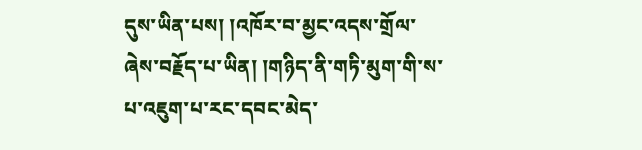དུས་ཡིན་པས། །འཁོར་བ་མྱང་འདས་གྲོལ་ཞེས་བརྗོད་པ་ཡིན། །གཉིད་ནི་གཏི་མུག་གི་ས་པ་འཇུག་པ་རང་དབང་མེད་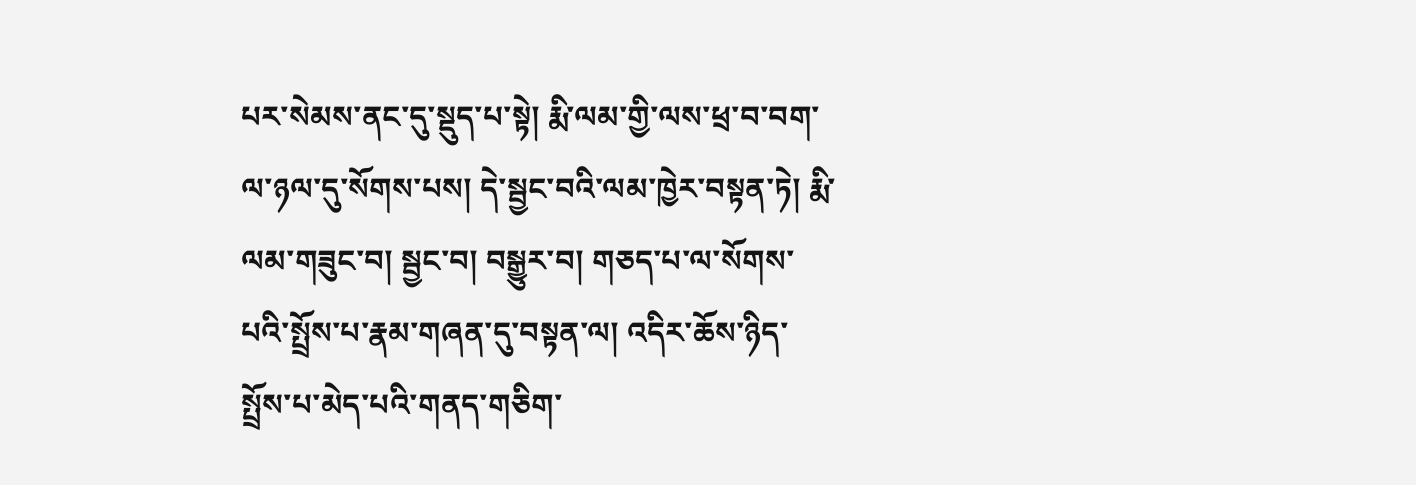པར་སེམས་ནང་དུ་སྡུད་པ་སྟེ། རྨི་ལམ་གྱི་ལས་ཕྲ་བ་བག་ལ་ཉལ་དུ་སོགས་པས། དེ་སྦྱང་བའི་ལམ་ཁྱེར་བསྟན་ཏེ། རྨི་ལམ་གཟུང་བ། སྦྱང་བ། བསྒྱུར་བ། གཅད་པ་ལ་སོགས་པའི་སྤྲོས་པ་རྣམ་གཞན་དུ་བསྟན་ལ། འདིར་ཆོས་ཉིད་སྤྲོས་པ་མེད་པའི་གནད་གཅིག་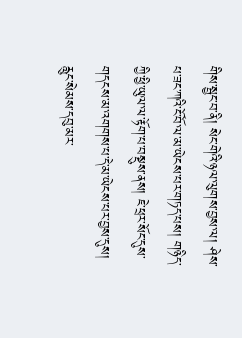གིས་སྦྱང་བ་ནི། སེང་གེའི་ཉལ་ལུགས་བྱས་ལ། ཤེས་པ་ཟང་ཀའི་ངོ་བོ་ལ་མ་ཡེངས་པར་གཏད་པས། གཉིད་ཀྱི་ཕྱི་ཡུལ་ལ་རྟོག་པ་བསྡུས་ནས། ཇེ་ཕྲར་སོང་དུས་གདངས་མ་འགགས་པ་དེ་མ་ཡེངས་པར་བྱས་དུས། རླུང་སེམས་དབུ་མར་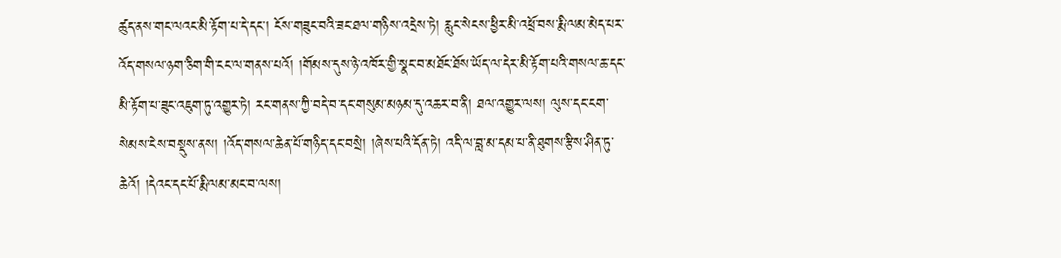ཚུད་ནས་གང་ལའང་མི་རྟོག་པ་དེ་དང་། ངོས་གཟུང་བའི་ཟང་ཐལ་གཉིས་འདྲེས་ཏེ། རླུང་སེངས་ཕྱིར་མི་འཕྲོ་བས་རྨི་ལམ་མེད་པར་འོད་གསལ་ཉག་ཅིག་གི་ངང་ལ་གནས་པའོ། །གོམས་དུས་ཉེ་འཁོར་གྱི་སྣང་བ་མཐོང་ཐོས་ཡོད་ལ་དེར་མི་རྟོག་པའི་གསལ་ཆ་དང་མི་རྟོག་པ་ཟུང་འཇུག་ཏུ་འགྱུར་ཏེ། རང་གནས་ཀྱི་བདེ་བ་དང་གསུམ་མཉམ་དུ་འཆར་བ་ནི། ཐལ་འགྱུར་ལས། ལུས་དང་ངག་སེམས་ངེས་བསྡུས་ནས། །འོད་གསལ་ཆེན་པོ་གཉིད་དང་བསྲེ། །ཞེས་པའི་དོན་ཏེ། འདི་ལ་བླ་མ་དམ་པ་ནི་ཐུགས་རྩིས་ཤིན་ཏུ་ཆེའོ། །དེའང་དང་པོ་རྨི་ལམ་མང་བ་ལས།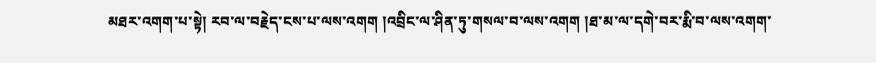མཐར་འགག་པ་སྟེ། རབ་ལ་བརྗེད་ངས་པ་ལས་འགག །འབྲིང་ལ་ཤིན་ཏུ་གསལ་བ་ལས་འགག །ཐ་མ་ལ་དགེ་བར་རྨི་བ་ལས་འགག་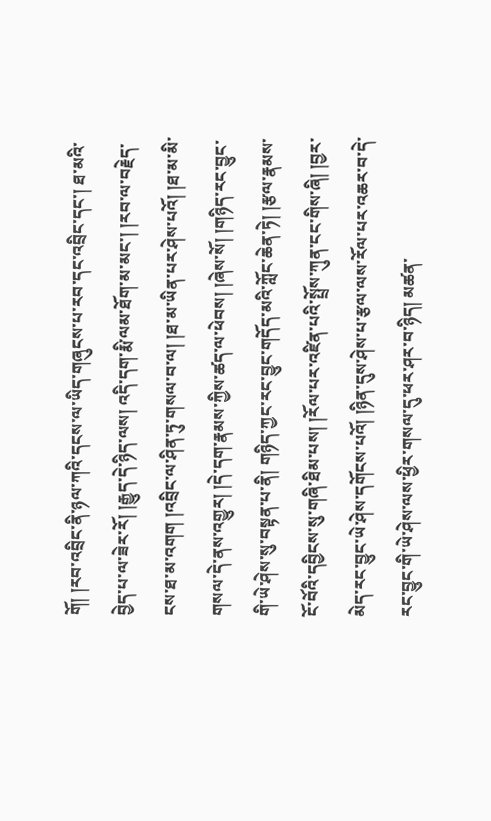གོ། །རབ་འབྲིང་ནི་ཉལ་ཀའི་དངས་ལ་ཡིད་གཞུངས་པ་རབ་དང་འབྲིང་དང་། ཐ་མའི་བྱེད་པ་ལ་ཟེར་རོ། །རྒྱུད་དེ་ཉིད་ལས། འདི་དག་རྨི་ལམ་ཐོག་མ་མང་། །རབ་ལ་བརྗེད་ངས་ཐ་མ་འགག །འབྲིང་ལ་ཤིན་ཏུ་གསལ་བ་ལ། །ཐ་མ་ཡིན་པར་ཤེས་པའོ། །ཐ་མ་མི་གསལ་དེ་ནས་འགྱུར། །དེ་དག་རྣམས་ཀྱིས་ཚད་ལ་ཕེབས། །ཞེས་སོ། །གཉིད་རང་བྱུང་གི་ཡེ་ཤེས་སུ་བསྟན་པ་ནི། གཉིད་ཀྱང་རང་བྱུང་གདོད་མའི་ཀློང་ཆེན་ཏེ། །རྩལ་རྣམས་ངོ་བོའི་དབྱིངས་སུ་གཞི་ཐིམ་པས། །རོལ་པར་འཛིན་པའི་སྤྲོས་ཀུན་ངང་གིས་ཞི། །བྱར་མེད་རང་བྱུང་ཡེ་ཤེས་དགོངས་པའོ། །ཉིན་དུས་ཤེས་པ་རྩལ་ལས་རོལ་པར་འཆར་བ་དེ་རང་བྱུང་གི་ཡེ་ཤེས་ལས་ཕྱིར་གསལ་དུ་ཕར་ཤར་བ་ཉིད། མཚན་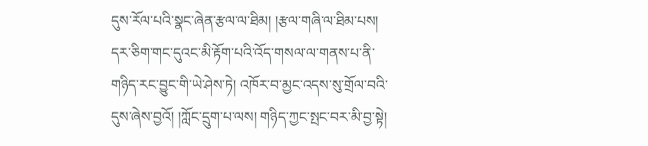དུས་རོལ་པའི་སྣང་ཞེན་རྩལ་ལ་ཐིམ། །རྩལ་གཞི་ལ་ཐིམ་པས། དར་ཅིག་གང་དུའང་མི་རྟོག་པའི་འོད་གསལ་ལ་གནས་པ་ནི་གཉིད་རང་བྱུང་གི་ཡེ་ཤེས་ཏེ། འཁོར་བ་མྱང་འདས་སུ་གྲོལ་བའི་དུས་ཞེས་བྱའོ། །ཀློང་དྲུག་པ་ལས། གཉིད་ཀྱང་སྤང་བར་མི་བྱ་སྟེ།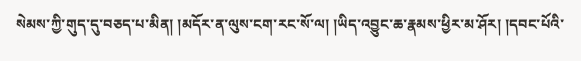སེམས་ཀྱི་གུད་དུ་བཅད་པ་མིན། །མདོར་ན་ལུས་ངག་རང་སོ་ལ། །ཡིད་འབྱུང་ཆ་རྣམས་ཕྱིར་མ་ཤོར། །དབང་པོའི་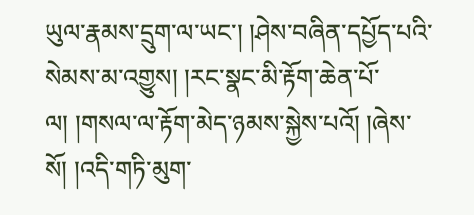ཡུལ་རྣམས་དྲུག་ལ་ཡང་། །ཤེས་བཞིན་དཔྱོད་པའི་སེམས་མ་འགྱུས། །རང་སྣང་མི་རྟོག་ཆེན་པོ་ལ། །གསལ་ལ་རྟོག་མེད་ཉམས་སྐྱེས་པའོ། །ཞེས་སོ། །འདི་གཏི་མུག་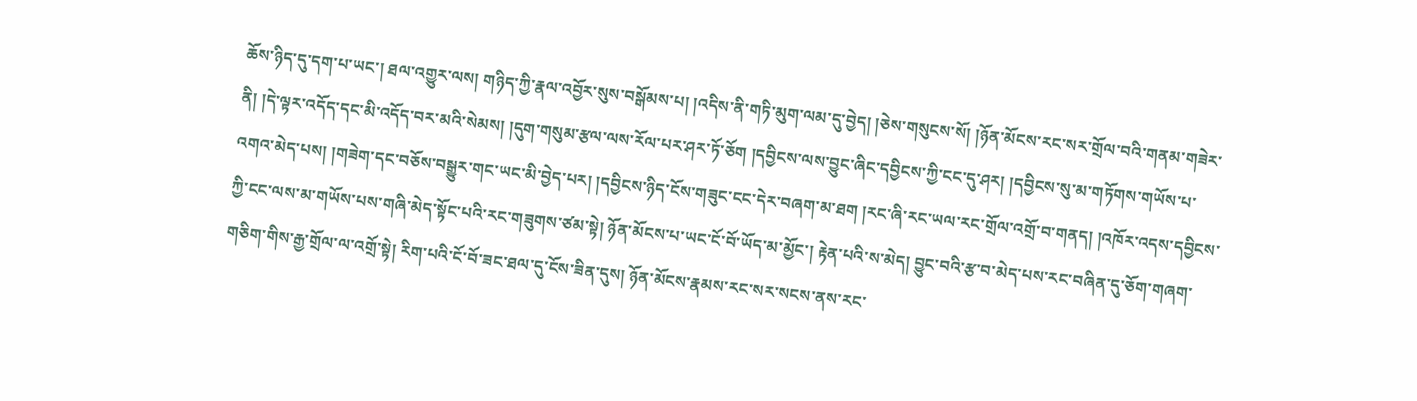ཆོས་ཉིད་དུ་དག་པ་ཡང་། ཐལ་འགྱུར་ལས། གཉིད་ཀྱི་རྣལ་འབྱོར་སུས་བསྒོམས་པ། །འདིས་ནི་གཏི་མུག་ལམ་དུ་བྱེད། །ཅེས་གསུངས་སོ། །ཉོན་མོངས་རང་སར་གྲོལ་བའི་གནམ་གཟེར་ནི། །དེ་ལྟར་འདོད་དང་མི་འདོད་བར་མའི་སེམས། །དུག་གསུམ་རྩལ་ལས་རོལ་པར་ཤར་ཏོ་ཅོག །དབྱིངས་ལས་བྱུང་ཞིང་དབྱིངས་ཀྱི་ངང་དུ་ཤར། །དབྱིངས་སུ་མ་གཏོགས་གཡོས་པ་འགའ་མེད་པས། །གཟེག་དང་བཅོས་བསྒྱུར་གང་ཡང་མི་བྱེད་པར། །དབྱིངས་ཉིད་ངོས་གཟུང་ངང་དེར་བཞག་མ་ཐག །རང་ཞི་རང་ཡལ་རང་གྲོལ་འགྲོ་བ་གནད། །འཁོར་འདས་དབྱིངས་ཀྱི་ངང་ལས་མ་གཡོས་པས་གཞི་མེད་སྟོང་པའི་རང་གཟུགས་ཙམ་སྟེ། ཉོན་མོངས་པ་ཡང་ངོ་བོ་ཡོད་མ་མྱོང་། རྟེན་པའི་ས་མེད། བྱུང་བའི་རྩ་བ་མེད་པས་རང་བཞིན་དུ་ཅོག་གཞག་གཅིག་གིས་རྒྱ་གྲོལ་ལ་འགྲོ་སྟེ། རིག་པའི་ངོ་བོ་ཟང་ཐལ་དུ་ངོས་ཟིན་དུས། ཉོན་མོངས་རྣམས་རང་སར་སངས་ནས་རང་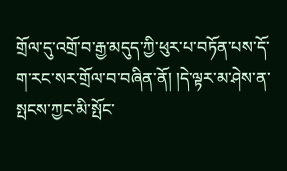གྲོལ་དུ་འགྲོ་བ་རྒྱ་མདུད་ཀྱི་ཕུར་པ་བཏོན་པས་དོ་ག་རང་སར་གྲོལ་བ་བཞིན་ནོ། །དེ་ལྟར་མ་ཤེས་ན་སྤངས་ཀྱང་མི་སྤོང་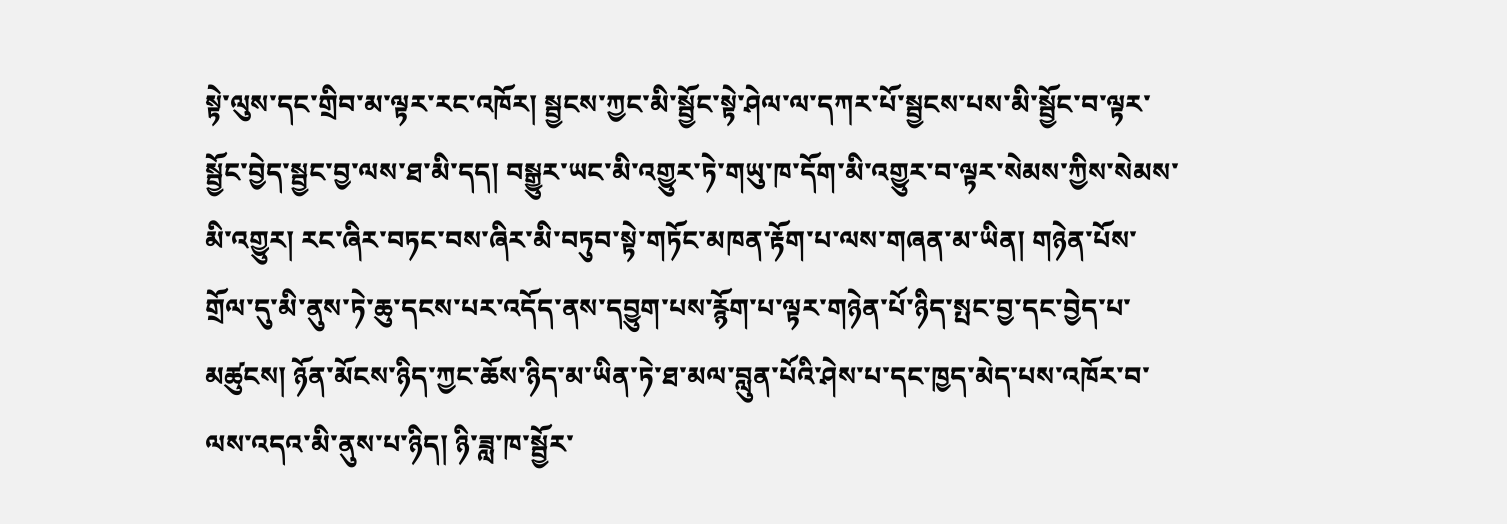སྟེ་ལུས་དང་གྲིབ་མ་ལྟར་རང་འཁོར། སྦྱངས་ཀྱང་མི་སྦྱོང་སྟེ་ཤེལ་ལ་དཀར་པོ་སྦྱངས་པས་མི་སྦྱོང་བ་ལྟར་སྦྱོང་བྱེད་སྦྱང་བྱ་ལས་ཐ་མི་དད། བསྒྱུར་ཡང་མི་འགྱུར་ཏེ་གཡུ་ཁ་དོག་མི་འགྱུར་བ་ལྟར་སེམས་ཀྱིས་སེམས་མི་འགྱུར། རང་ཞིར་བཏང་བས་ཞིར་མི་བཏུབ་སྟེ་གཏོང་མཁན་རྟོག་པ་ལས་གཞན་མ་ཡིན། གཉེན་པོས་གྲོལ་དུ་མི་ནུས་ཏེ་ཆུ་དངས་པར་འདོད་ནས་དབྱུག་པས་རྙོག་པ་ལྟར་གཉེན་པོ་ཉིད་སྤང་བྱ་དང་བྱེད་པ་མཚུངས། ཉོན་མོངས་ཉིད་ཀྱང་ཆོས་ཉིད་མ་ཡིན་ཏེ་ཐ་མལ་བླུན་པོའི་ཤེས་པ་དང་ཁྱད་མེད་པས་འཁོར་བ་ལས་འདའ་མི་ནུས་པ་ཉིད། ཉི་ཟླ་ཁ་སྦྱོར་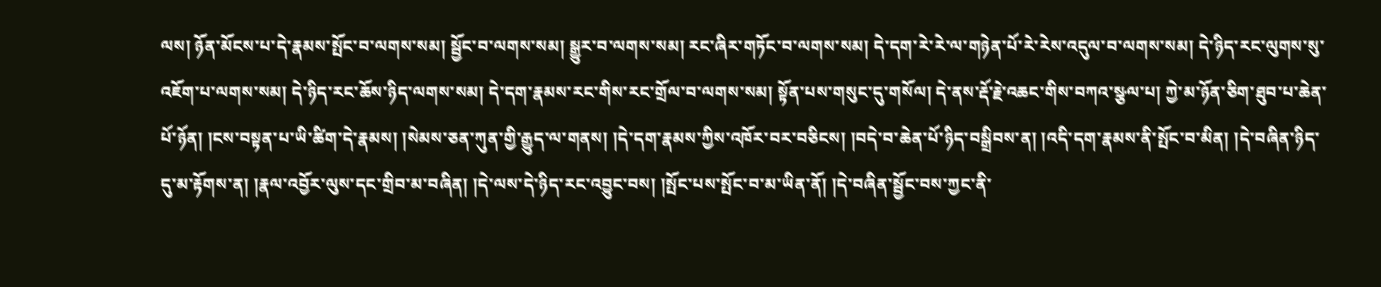ལས། ཉོན་མོངས་པ་དེ་རྣམས་སྤོང་བ་ལགས་སམ། སྦྱོང་བ་ལགས་སམ། སྒྱུར་བ་ལགས་སམ། རང་ཞིར་གཏོང་བ་ལགས་སམ། དེ་དག་རེ་རེ་ལ་གཉེན་པོ་རེ་རེས་འདུལ་བ་ལགས་སམ། དེ་ཉིད་རང་ལུགས་སུ་འཇོག་པ་ལགས་སམ། དེ་ཉིད་རང་ཆོས་ཉིད་ལགས་སམ། དེ་དག་རྣམས་རང་གིས་རང་གྲོལ་བ་ལགས་སམ། སྟོན་པས་གསུང་དུ་གསོལ། དེ་ནས་རྡོ་རྗེ་འཆང་གིས་བཀའ་སྩལ་པ། ཀྱེ་མ་ཉོན་ཅིག་ཐུབ་པ་ཆེན་པོ་ཉོན། །ངས་བསྟན་པ་ཡི་ཚིག་དེ་རྣམས། །སེམས་ཅན་ཀུན་གྱི་རྒྱུད་ལ་གནས། །དེ་དག་རྣམས་ཀྱིས་འཁོར་བར་བཅིངས། །བདེ་བ་ཆེན་པོ་ཉིད་བསྒྲིབས་ན། །འདི་དག་རྣམས་ནི་སྤོང་བ་མིན། །དེ་བཞིན་ཉིད་དུ་མ་རྟོགས་ན། །རྣལ་འབྱོར་ལུས་དང་གྲིབ་མ་བཞིན། །དེ་ལས་དེ་ཉིད་རང་འབྱུང་བས། །སྤོང་པས་སྤོང་བ་མ་ཡིན་ནོ། །དེ་བཞིན་སྦྱོང་བས་ཀྱང་ནི་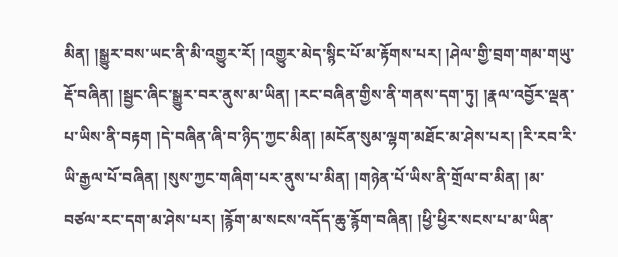མིན། །སྒྱུར་བས་ཡང་ནི་མི་འགྱུར་རོ། །འགྱུར་མེད་སྙིང་པོ་མ་རྟོགས་པར། །ཤེལ་གྱི་བྲག་གམ་གཡུ་རྡོ་བཞིན། །སྦྱང་ཞིང་སྒྱུར་བར་ནུས་མ་ཡིན། །རང་བཞིན་གྱིས་ནི་གནས་དག་ཏུ། །རྣལ་འབྱོར་ལྡན་པ་ཡིས་ནི་བརྟག །དེ་བཞིན་ཞི་བ་ཉིད་ཀྱང་མིན། །མངོན་སུམ་ལྷག་མཐོང་མ་ཤེས་པར། །རི་རབ་རི་ཡི་རྒྱལ་པོ་བཞིན། །སུས་ཀྱང་གཞིག་པར་ནུས་པ་མིན། །གཉེན་པོ་ཡིས་ནི་གྲོལ་བ་མིན། །མ་བཙལ་རང་དག་མ་ཤེས་པར། །རྙོག་མ་སངས་འདོད་ཆུ་རྙོག་བཞིན། །ཕྱི་ཕྱིར་སངས་པ་མ་ཡིན་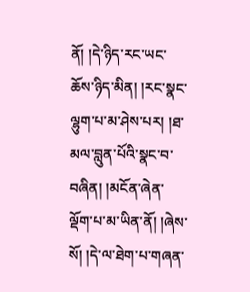ནོ། །དེ་ཉིད་རང་ཡང་ཆོས་ཉིད་མིན། །རང་སྣང་ལྷུག་པ་མ་ཤེས་པར། །ཐ་མལ་བླུན་པོའི་སྣང་བ་བཞིན། །མངོན་ཞེན་ལྡོག་པ་མ་ཡིན་ནོ། །ཞེས་སོ། །དེ་ལ་ཐེག་པ་གཞན་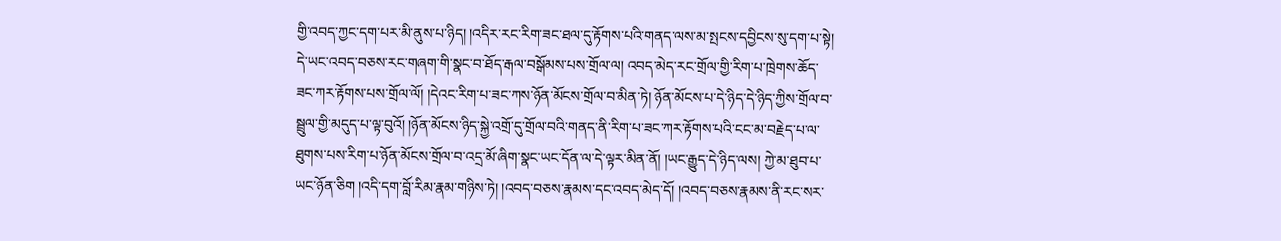གྱི་འབད་ཀྱང་དག་པར་མི་ནུས་པ་ཉིད། །འདིར་རང་རིག་ཟང་ཐལ་དུ་རྟོགས་པའི་གནད་ལས་མ་སྤངས་དབྱིངས་སུ་དག་པ་སྟེ། དེ་ཡང་འབད་བཅས་རང་གཞག་གི་སྣང་བ་ཐོད་རྒལ་བསྒོམས་པས་གྲོལ་ལ། འབད་མེད་རང་གྲོལ་གྱི་རིག་པ་ཁྲེགས་ཆོད་ཟང་ཀར་རྟོགས་པས་གྲོལ་ལོ། །དེའང་རིག་པ་ཟང་ཀས་ཉོན་མོངས་གྲོལ་བ་མིན་ཏེ། ཉོན་མོངས་པ་དེ་ཉིད་དེ་ཉིད་ཀྱིས་གྲོལ་བ་སྦྲུལ་གྱི་མདུད་པ་ལྟ་བུའོ། །ཉོན་མོངས་ཉིད་སྐྱེ་འགྲོ་དུ་གྲོལ་བའི་གནད་ནི་རིག་པ་ཟང་ཀར་རྟོགས་པའི་ངང་མ་བརྗེད་པ་ལ་ཐུགས་པས་རིག་པ་ཉོན་མོངས་གྲོལ་བ་འདྲ་མོ་ཞིག་སྣང་ཡང་དོན་ལ་དེ་ལྟར་མིན་ནོ། །ཡང་རྒྱུད་དེ་ཉིད་ལས། ཀྱེ་མ་ཐུབ་པ་ཡང་ཉོན་ཅིག །འདི་དག་བློ་རིམ་རྣམ་གཉིས་ཏེ། །འབད་བཅས་རྣམས་དང་འབད་མེད་དོ། །འབད་བཅས་རྣམས་ནི་རང་སར་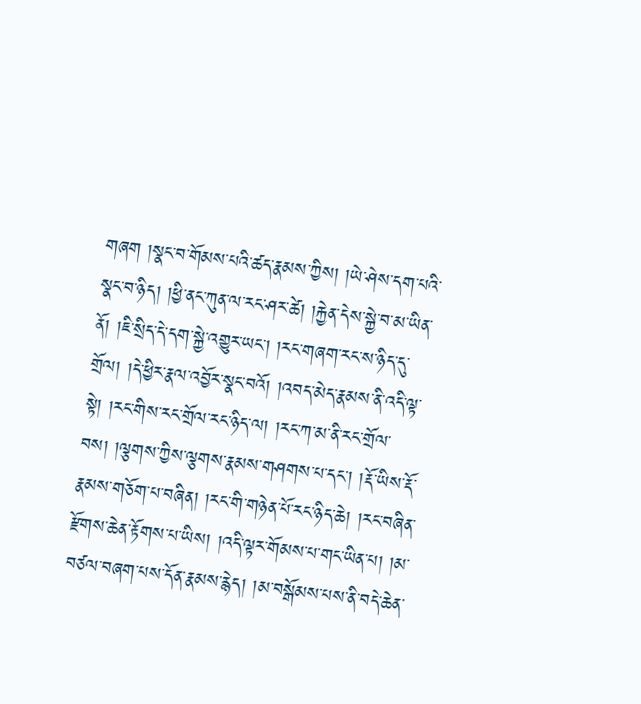གཞག །སྣང་བ་གོམས་པའི་ཚད་རྣམས་ཀྱིས། །ཡེ་ཤེས་དག་པའི་སྣང་བ་ཉིད། །ཕྱི་ནང་ཀུན་ལ་རང་ཤར་ཚེ། །རྐྱེན་དེས་སྐྱེ་བ་མ་ཡིན་ནོ། །ཇི་སྲིད་དེ་དག་སྐྱེ་འགྱུར་ཡང་། །རང་གཞག་རང་ས་ཉིད་དུ་གྲོལ། །དེ་ཕྱིར་རྣལ་འབྱོར་སྣང་བའོ། །འབད་མེད་རྣམས་ནི་འདི་ལྟ་སྟེ། །རང་གིས་རང་གྲོལ་རང་ཉིད་ལ། །རང་ཀ་མ་ནི་རང་གྲོལ་བས། །ལྕགས་ཀྱིས་ལྕགས་རྣམས་གཤགས་པ་དང་། །རྡོ་ཡིས་རྡོ་རྣམས་གཅོག་པ་བཞིན། །རང་གི་གཉེན་པོ་རང་ཉིད་ཆེ། །རང་བཞིན་རྫོགས་ཆེན་རྟོགས་པ་ཡིས། །འདི་ལྟར་གོམས་པ་གང་ཡིན་པ། །མ་བཙལ་བཞག་པས་དོན་རྣམས་རྙེད། །མ་བསྒོམས་པས་ནི་བདེ་ཆེན་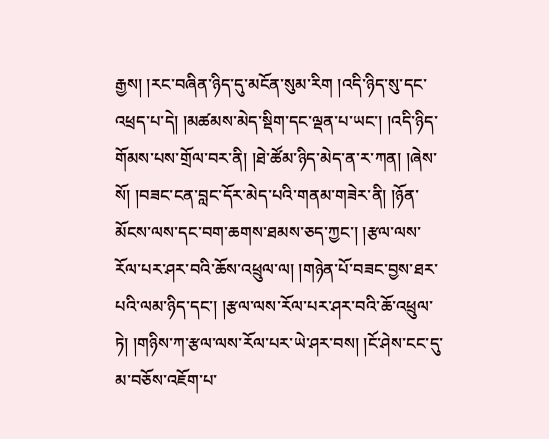རྒྱས། །རང་བཞིན་ཉིད་དུ་མངོན་སུམ་རིག །འདི་ཉིད་སུ་དང་འཕྲད་པ་དེ། །མཚམས་མེད་སྡིག་དང་ལྡན་པ་ཡང་། །འདི་ཉིད་གོམས་པས་གྲོལ་བར་ནི། །ཐེ་ཚོམ་ཉིད་མེད་ན་ར་ཀན། །ཞེས་སོ། །བཟང་ངན་བླང་དོར་མེད་པའི་གནམ་གཟེར་ནི། །ཉོན་མོངས་ལས་དང་བག་ཆགས་ཐམས་ཅད་ཀྱང་། །རྩལ་ལས་རོལ་པར་ཤར་བའི་ཆོས་འཕྲུལ་ལ། །གཉེན་པོ་བཟང་བྱས་ཐར་པའི་ལམ་ཉིད་དང་། །རྩལ་ལས་རོལ་པར་ཤར་བའི་ཆོ་འཕྲུལ་ཏེ། །གཉིས་ཀ་རྩལ་ལས་རོལ་པར་ཡེ་ཤར་བས། །ངོ་ཤེས་ངང་དུ་མ་བཅོས་འཇོག་པ་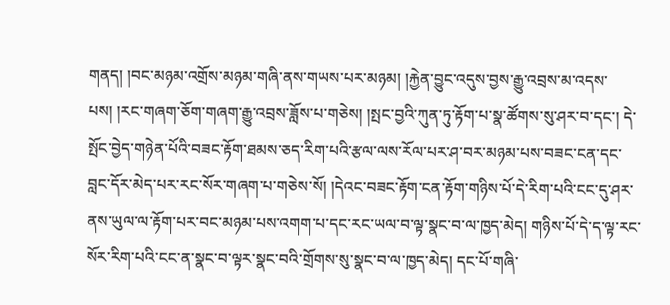གནད། །བང་མཉམ་འགྲོས་མཉམ་གཞི་ནས་གཡས་པར་མཉམ། །རྐྱེན་བྱུང་འདུས་བྱས་རྒྱུ་འབྲས་མ་འདས་པས། །རང་གཞག་ཅོག་གཞག་རྒྱུ་འབྲས་ཟློས་པ་གཅེས། །སྤང་བྱའི་ཀུན་ཏུ་རྟོག་པ་སྣ་ཚོགས་སུ་ཤར་བ་དང་། དེ་སྤོང་བྱེད་གཉེན་པོའི་བཟང་རྟོག་ཐམས་ཅད་རིག་པའི་རྩལ་ལས་རོལ་པར་ཤ་བར་མཉམ་པས་བཟང་ངན་དང་བླང་དོར་མེད་པར་རང་སོར་གཞག་པ་གཅེས་སོ། །དེའང་བཟང་རྟོག་ངན་རྟོག་གཉིས་པོ་དེ་རིག་པའི་ངང་དུ་ཤར་ནས་ཡུལ་ལ་རྟོག་པར་བང་མཉམ་པས་འགག་པ་དང་རང་ཡལ་བ་ལྟ་སྣང་བ་ལ་ཁྱད་མེད། གཉིས་པོ་དེ་ད་ལྟ་རང་སོར་རིག་པའི་ངང་ན་སྣང་བ་ལྟར་སྣང་བའི་གྲོགས་སུ་སྣང་བ་ལ་ཁྱད་མེད། དང་པོ་གཞི་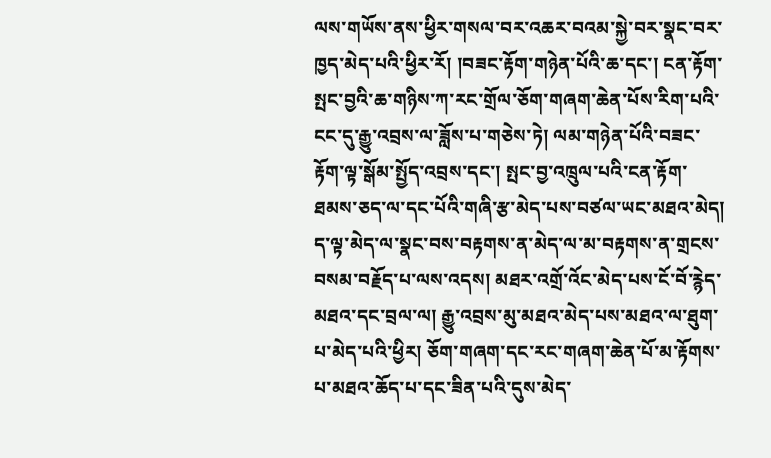ལས་གཡོས་ནས་ཕྱིར་གསལ་བར་འཆར་བའམ་སྐྱེ་བར་སྣང་བར་ཁྱད་མེད་པའི་ཕྱིར་རོ། །བཟང་རྟོག་གཉེན་པོའི་ཆ་དང་། ངན་རྟོག་སྤང་བྱའི་ཆ་གཉིས་ཀ་རང་གྲོལ་ཅོག་གཞག་ཆེན་པོས་རིག་པའི་ངང་དུ་རྒྱུ་འབྲས་ལ་ཟློས་པ་གཅེས་ཏེ། ལམ་གཉེན་པོའི་བཟང་རྟོག་ལྟ་སྒོམ་སྤྱོད་འབྲས་དང་། སྤང་བྱ་འཁྲུལ་པའི་ངན་རྟོག་ཐམས་ཅད་ལ་དང་པོའི་གཞི་རྩ་མེད་པས་བཙལ་ཡང་མཐའ་མེད། ད་ལྟ་མེད་ལ་སྣང་བས་བརྟགས་ན་མེད་ལ་མ་བརྟགས་ན་གྲངས་བསམ་བརྗོད་པ་ལས་འདས། མཐར་འགྲོ་འོང་མེད་པས་ངོ་བོ་རྙེད་མཐའ་དང་བྲལ་ལ། རྒྱུ་འབྲས་མུ་མཐའ་མེད་པས་མཐའ་ལ་ཐུག་པ་མེད་པའི་ཕྱིར། ཅོག་གཞག་དང་རང་གཞག་ཆེན་པོ་མ་རྟོགས་པ་མཐའ་ཆོད་པ་དང་ཟིན་པའི་དུས་མེད་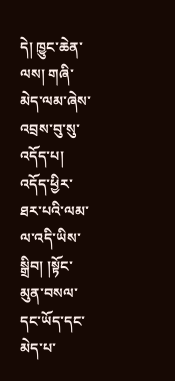དེ། ཁྱུང་ཆེན་ལས། གཞི་མེད་ལམ་ཞེས་འབྲས་བུ་སུ་འདོད་པ། འདོད་ཕྱིར་ཐར་པའི་ལམ་ལ་འདི་ཡིས་སྒྲིབ། །སྟོང་མུན་བསལ་དང་ཡོད་དང་མེད་པ་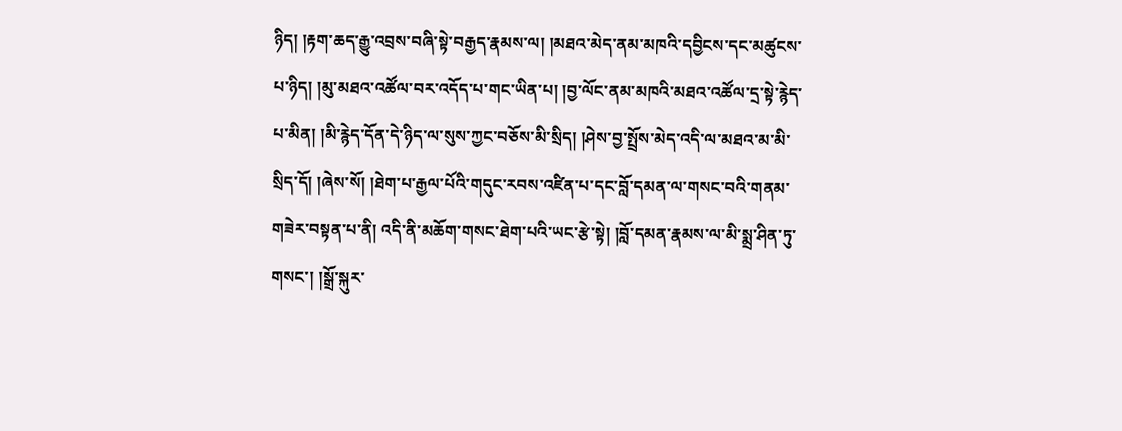ཉིད། །རྟག་ཆད་རྒྱུ་འབྲས་བཞི་སྟེ་བརྒྱད་རྣམས་ལ། །མཐའ་མེད་ནམ་མཁའི་དབྱིངས་དང་མཚུངས་པ་ཉིད། །མུ་མཐའ་འཚོལ་བར་འདོད་པ་གང་ཡིན་པ། །བྱ་ལོང་ནམ་མཁའི་མཐའ་འཚོལ་དྲ་སྟེ་རྙེད་པ་མིན། །མི་རྙེད་དོན་དེ་ཉིད་ལ་སུས་ཀྱང་བཅོས་མི་སྲིད། །ཤེས་བྱ་སྤྲོས་མེད་འདི་ལ་མཐའ་མ་མི་སྲིད་དོ། །ཞེས་སོ། །ཐེག་པ་རྒྱལ་པོའི་གདུང་རབས་འཛིན་པ་དང་བློ་དམན་ལ་གསང་བའི་གནམ་གཟེར་བསྟན་པ་ནི། འདི་ནི་མཆོག་གསང་ཐེག་པའི་ཡང་རྩེ་སྟེ། །བློ་དམན་རྣམས་ལ་མི་སྨྲ་ཤིན་ཏུ་གསང་། །སྒྲོ་སྐུར་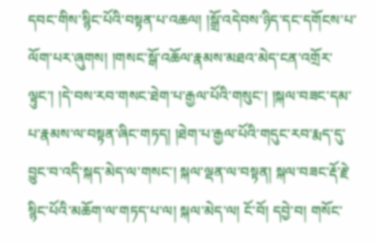དབང་གིས་སྙིང་པོའི་བསྟན་པ་འཆལ། །སྒྲོ་འདེབས་ཉིད་དང་དགོངས་པ་ལོག་པར་ཞུགས། །གསང་སྒོ་འཆོལ་རྣམས་མཐའ་མེད་ངན་འགྲོར་ལྟུང་། །དེ་བས་རབ་གསང་ཐེག་པ་རྒྱལ་པོའི་གསུང་། །སྐལ་བཟང་དམ་པ་རྣམས་ལ་བསྟན་ཞིང་གཏད། །ཐེག་པ་རྒྱལ་པོའི་གདུང་རབ་རྨད་དུ་བྱུང་བ་འདི་སྐད་མེད་ལ་གསང་། སྐལ་ལྡན་ལ་བསྟན། སྐལ་བཟང་རྡོ་རྗེ་སྙིང་པོའི་མཆོག་ལ་གཏད་པ་ལ། སྐལ་མེད་ལ། ངོ་བོ། དབྱེ་བ། གསོང་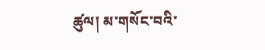ཚུལ། མ་གསོང་བའི་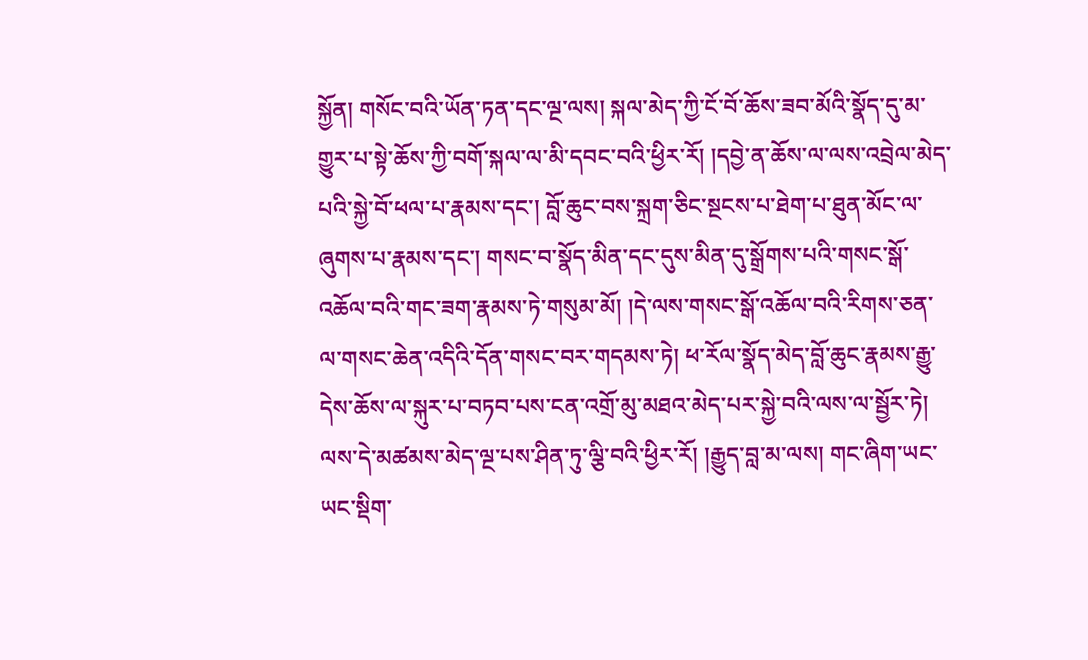སྐྱོན། གསོང་བའི་ཡོན་ཏན་དང་ལྔ་ལས། སྐལ་མེད་ཀྱི་ངོ་བོ་ཆོས་ཟབ་མོའི་སྣོད་དུ་མ་གྱུར་པ་སྟེ་ཆོས་ཀྱི་བགོ་སྐལ་ལ་མི་དབང་བའི་ཕྱིར་རོ། །དབྱེ་ན་ཆོས་ལ་ལས་འབྲེལ་མེད་པའི་སྐྱེ་བོ་ཕལ་པ་རྣམས་དང་། བློ་ཆུང་བས་སྐྲག་ཅིང་སྔངས་པ་ཐེག་པ་ཐུན་མོང་ལ་ཞུགས་པ་རྣམས་དང་། གསང་བ་སྣོད་མིན་དང་དུས་མིན་དུ་སྒྲོགས་པའི་གསང་སྒོ་འཆོལ་བའི་གང་ཟག་རྣམས་ཏེ་གསུམ་མོ། །དེ་ལས་གསང་སྒོ་འཆོལ་བའི་རིགས་ཅན་ལ་གསང་ཆེན་འདིའི་དོན་གསང་བར་གདམས་ཏེ། ཕ་རོལ་སྣོད་མེད་བློ་ཆུང་རྣམས་རྒྱུ་དེས་ཆོས་ལ་སྐུར་པ་བཏབ་པས་ངན་འགྲོ་མུ་མཐའ་མེད་པར་སྐྱེ་བའི་ལས་ལ་སྦྱོར་ཏེ། ལས་དེ་མཚམས་མེད་ལྔ་པས་ཤིན་ཏུ་ལྕི་བའི་ཕྱིར་རོ། །རྒྱུད་བླ་མ་ལས། གང་ཞིག་ཡང་ཡང་སྡིག་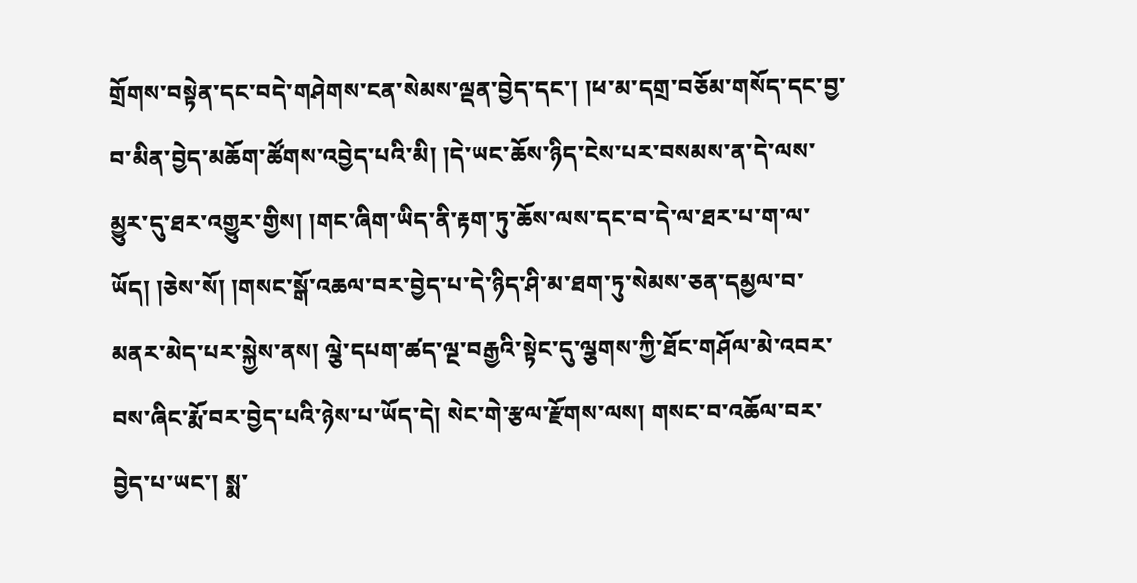གྲོགས་བསྟེན་དང་བདེ་གཤེགས་ངན་སེམས་ལྡན་བྱེད་དང་། །ཕ་མ་དགྲ་བཅོམ་གསོད་དང་བྱ་བ་མིན་བྱེད་མཆོག་ཚོགས་འབྱེད་པའི་མི། །དེ་ཡང་ཆོས་ཉིད་ངེས་པར་བསམས་ན་དེ་ལས་མྱུར་དུ་ཐར་འགྱུར་གྱིས། །གང་ཞིག་ཡིད་ནི་རྟག་ཏུ་ཆོས་ལས་དང་བ་དེ་ལ་ཐར་པ་ག་ལ་ཡོད། །ཅེས་སོ། །གསང་སྒོ་འཆལ་བར་བྱེད་པ་དེ་ཉིད་ཤི་མ་ཐག་ཏུ་སེམས་ཅན་དམྱལ་བ་མནར་མེད་པར་སྐྱེས་ནས། ལྕེ་དཔག་ཚད་ལྔ་བརྒྱའི་སྟེང་དུ་ལྕགས་ཀྱི་ཐོང་གཤོལ་མེ་འབར་བས་ཞིང་རྨོ་བར་བྱེད་པའི་ཉེས་པ་ཡོད་དེ། སེང་གེ་རྩལ་རྫོགས་ལས། གསང་བ་འཆོལ་བར་བྱེད་པ་ཡང་། སྨ་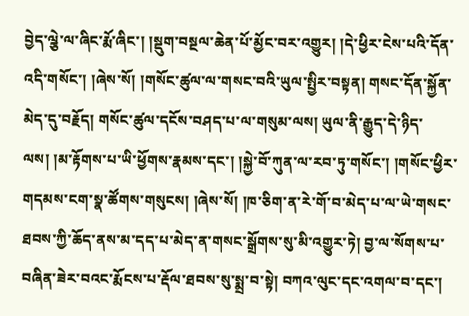བྱེད་ལྕེ་ལ་ཞིང་རྨོ་ཞིང་། །སྡུག་བསྔལ་ཆེན་པོ་མྱོང་བར་འགྱུར། །དེ་ཕྱིར་ངེས་པའི་དོན་འདི་གསོང་། །ཞེས་སོ། །གསོང་ཚུལ་ལ་གསང་བའི་ཡུལ་སྤྱིར་བསྟན། གསང་དོན་སྐྱོན་མེད་དུ་བརྗོད། གསོང་ཚུལ་དངོས་བཤད་པ་ལ་གསུམ་ལས། ཡུལ་ནི་རྒྱུད་དེ་ཉིད་ལས། །མ་རྟོགས་པ་ཡི་ཕྱོགས་རྣམས་དང་། །སྐྱེ་བོ་ཀུན་ལ་རབ་ཏུ་གསོང་། །གསོང་ཕྱིར་གདམས་ངག་སྣ་ཚོགས་གསུངས། །ཞེས་སོ། །ཁ་ཅིག་ན་རེ་གོ་བ་མེད་པ་ལ་ཡེ་གསང་ཐབས་ཀྱི་ཆོད་ནས་མ་དད་པ་མེད་ན་གསང་སྒྲོགས་སུ་མི་འགྱུར་ཏེ། བྱ་ལ་སོགས་པ་བཞིན་ཟེར་བའང་རྨོངས་པ་རྡོལ་ཐབས་སུ་སྨྲ་བ་སྟེ། བཀའ་ལུང་དང་འགལ་བ་དང་།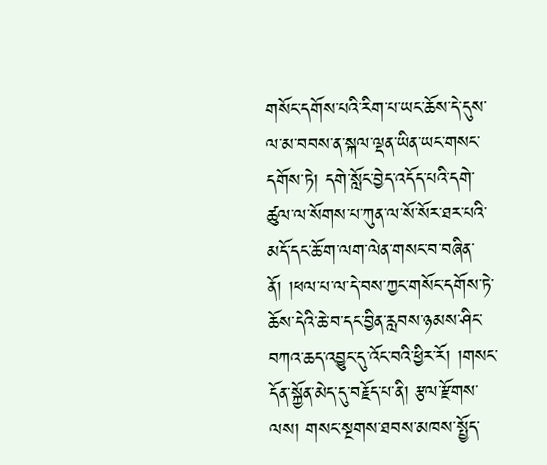གསོང་དགོས་པའི་རིག་པ་ཡང་ཆོས་དེ་དུས་ལ་མ་བབས་ན་སྐལ་ལྡན་ཡིན་ཡང་གསང་དགོས་ཏེ། དགེ་སློང་བྱེད་འདོད་པའི་དགེ་ཚུལ་ལ་སོགས་པ་ཀུན་ལ་སོ་སོར་ཐར་པའི་མདོ་དང་ཆོ་ག་ལག་ལེན་གསང་བ་བཞིན་ནོ། །ཕལ་པ་ལ་དེ་བས་ཀྱང་གསོང་དགོས་ཏེ་ཆོས་དེའི་ཆེ་བ་དང་བྱིན་རླབས་ཉམས་ཤིང་བཀའ་ཆད་འབྱུང་དུ་འོང་བའི་ཕྱིར་རོ། །གསང་དོན་སྐྱོན་མེད་དུ་བརྗོད་པ་ནི། རྩལ་རྫོགས་ལས། གསང་སྔགས་ཐབས་མཁས་སྤྱོད་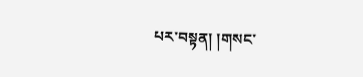པར་བསྟན། །གསང་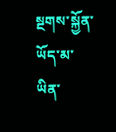སྔགས་སྐྱོན་ཡོད་མ་ཡིན་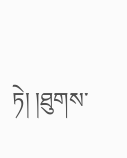ཏེ། །ཐུགས་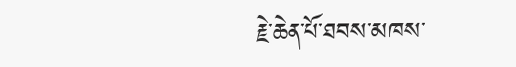རྗེ་ཆེན་པོ་ཐབས་མཁས་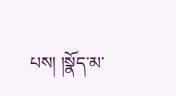པས། །སྣོད་མ་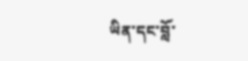ཡིན་དང་བློ་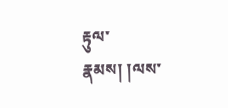རྟུལ་རྣམས། །ལས་